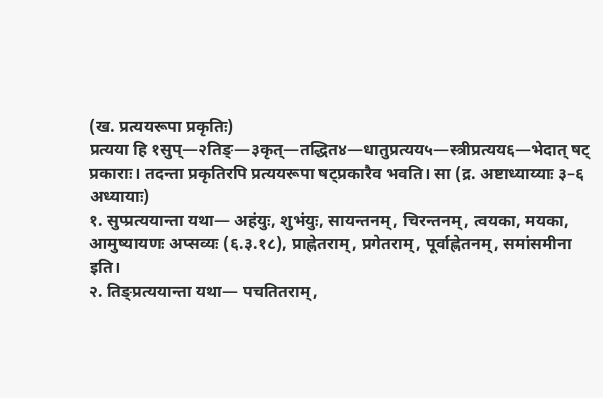(ख. प्रत्ययरूपा प्रकृतिः)
प्रत्यया हि १सुप्—२तिङ्—३कृत्—तद्धित४—धातुप्रत्यय५—स्त्रीप्रत्यय६—भेदात् षट् प्रकाराः। तदन्ता प्रकृतिरपि प्रत्ययरूपा षट्प्रकारैव भवति। सा (द्र. अष्टाध्याय्याः ३–६ अध्यायाः)
१. सुप्प्रत्ययान्ता यथा— अहंयुः, शुभंयुः, सायन्तनम्, चिरन्तनम्, त्वयका, मयका, आमुष्यायणः अप्सव्यः (६.३.१८), प्राह्णेतराम्, प्रगेतराम्, पूर्वाह्णेतनम्, समांसमीना इति।
२. तिङ्प्रत्ययान्ता यथा— पचतितराम्,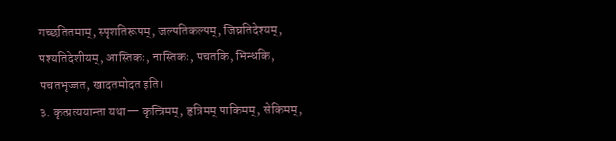गच्छतितमाम्, स्पृशतिरूपम्, जल्पतिकल्पम्, जिघ्रतिदेश्यम्, पश्यतिदेशीयम्, आस्तिकः, नास्तिकः, पचतकि, भिन्धकि, पचतभृज्जत, खादतमोदत इति।
३. कृत्प्रत्ययान्ता यथा— कृत्त्रिमम्, हृत्रिमम् पाकिमम्, सेकिमम्,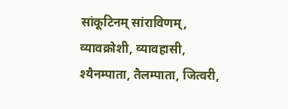सांकूटिनम् सांराविणम्, व्यावक्रोशी, व्यावहासी, श्यैनम्पाता, तैलम्पाता, जित्वरी,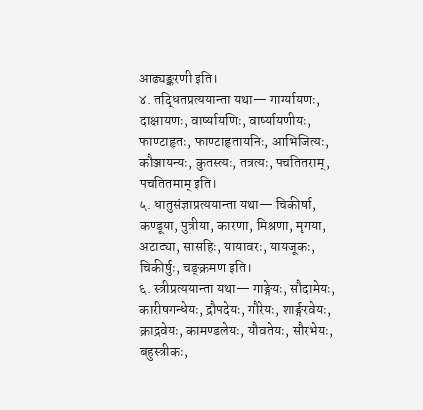आढ्यङ्करणी इति।
४. तद्धितप्रत्ययान्ता यथा— गार्ग्यायणः, दाक्षायणः, वार्ष्यायणिः, वार्ष्यायणीयः, फाण्टाहृतः, फाण्टाहृतायनिः, आभिजित्यः, कौञ्जायन्यः, कुतस्त्यः, तत्रत्यः, पचतितराम्, पचतितमाम् इति।
५. धातुसंज्ञाप्रत्ययान्ता यथा— चिकीर्षा, कण्डूया, पुत्रीया, कारणा, मिश्रणा, मृगया, अटाट्या, सासहिः, यायावरः, यायजूकः, चिकीर्षुः, चङ्क्रमण इति।
६. स्त्रीप्रत्ययान्ता यथा— गाङ्गेयः, सौदामेयः, कारीषगन्धेयः, द्रौपदेयः, गौरेयः, शार्ङ्गरवेयः, क्राद्रवेयः, कामण्डलेयः, यौवतेयः, सौरभेयः, बहुस्त्रीकः,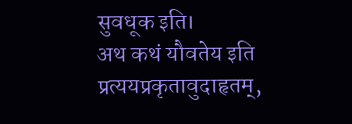सुवधूक इति।
अथ कथं यौवतेय इति प्रत्ययप्रकृतावुदाहृतम्,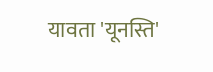यावता 'यूनस्ति'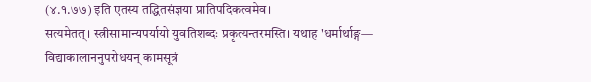(४.१.७७) इति एतस्य तद्धितसंज्ञया प्रातिपदिकत्वमेव।
सत्यमेतत्। स्त्रीसामान्यपर्यायो युवतिशब्दः प्रकृत्यन्तरमस्ति। यथाह 'धर्मार्थाङ्ग— विद्याकालाननुपरोधयन् कामसूत्रं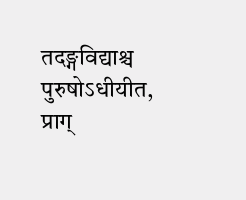तदङ्गविद्याश्च पुरुषोऽधीयीत, प्राग्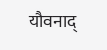यौवनाद्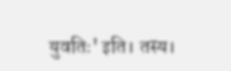युवतिः' इति। तस्य।